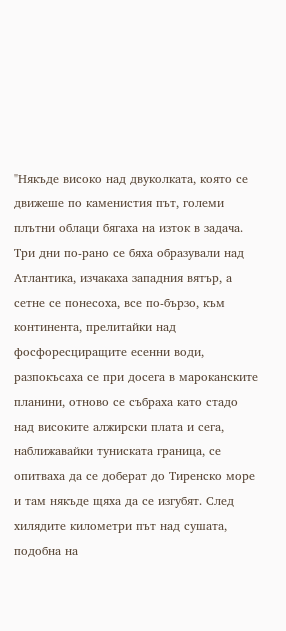"Някъде високо над двуколката, която се движеше по каменистия път, големи плътни облаци бягаха на изток в задача. Три дни по-рано се бяха образували над Атлантика, изчакаха западния вятър, а сетне се понесоха, все по-бързо, към континента, прелитайки над фосфоресциращите есенни води, разпокъсаха се при досега в мароканските планини, отново се събраха като стадо над високите алжирски плата и сега, наближавайки туниската граница, се опитваха да се доберат до Тиренско море и там някъде щяха да се изгубят. След хилядите километри път над сушата, подобна на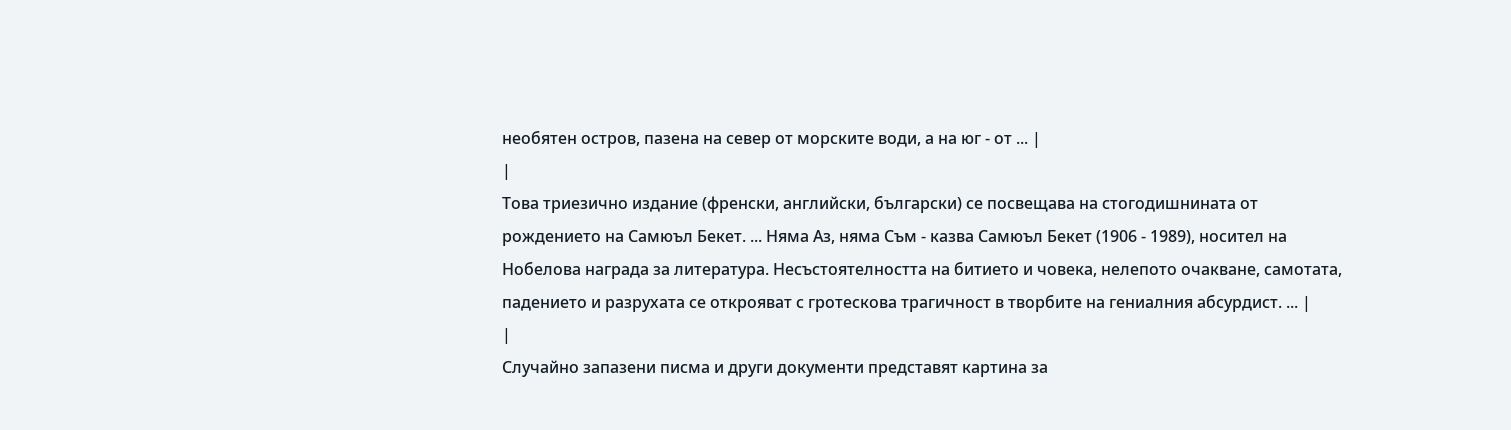необятен остров, пазена на север от морските води, а на юг - от ... |
|
Това триезично издание (френски, английски, български) се посвещава на стогодишнината от рождението на Самюъл Бекет. ... Няма Аз, няма Съм - казва Самюъл Бекет (1906 - 1989), носител на Нобелова награда за литература. Несъстоятелността на битието и човека, нелепото очакване, самотата, падението и разрухата се открояват с гротескова трагичност в творбите на гениалния абсурдист. ... |
|
Случайно запазени писма и други документи представят картина за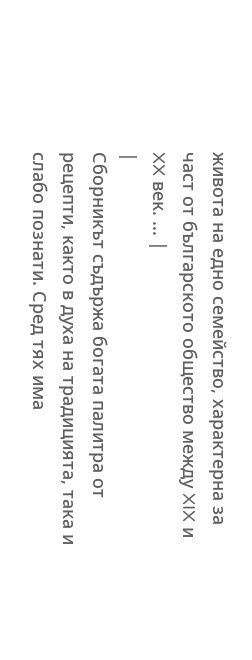живота на едно семейство, характерна за част от българското общество между XIX и XX век. ... |
|
Сборникът съдържа богата палитра от рецепти, както в духа на традицията, така и слабо познати. Сред тях има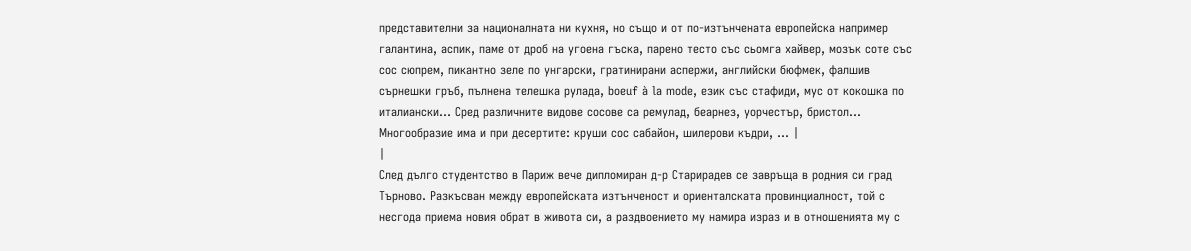представителни за националната ни кухня, но също и от по-изтънчената европейска например галантина, аспик, паме от дроб на угоена гъска, парено тесто със сьомга хайвер, мозък соте със сос сюпрем, пикантно зеле по унгарски, гратинирани аспержи, английски бюфмек, фалшив сърнешки гръб, пълнена телешка рулада, boeuf à la mode, език със стафиди, мус от кокошка по италиански... Сред различните видове сосове са ремулад, беарнез, уорчестър, бристол... Многообразие има и при десертите: круши сос сабайон, шилерови къдри, ... |
|
След дълго студентство в Париж вече дипломиран д-р Старирадев се завръща в родния си град Търново. Разкъсван между европейската изтънченост и ориенталската провинциалност, той с несгода приема новия обрат в живота си, а раздвоението му намира израз и в отношенията му с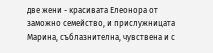две жени - красивата Елеонора от заможно семейство, и прислужницата Марина, съблазнителна, чувствена и с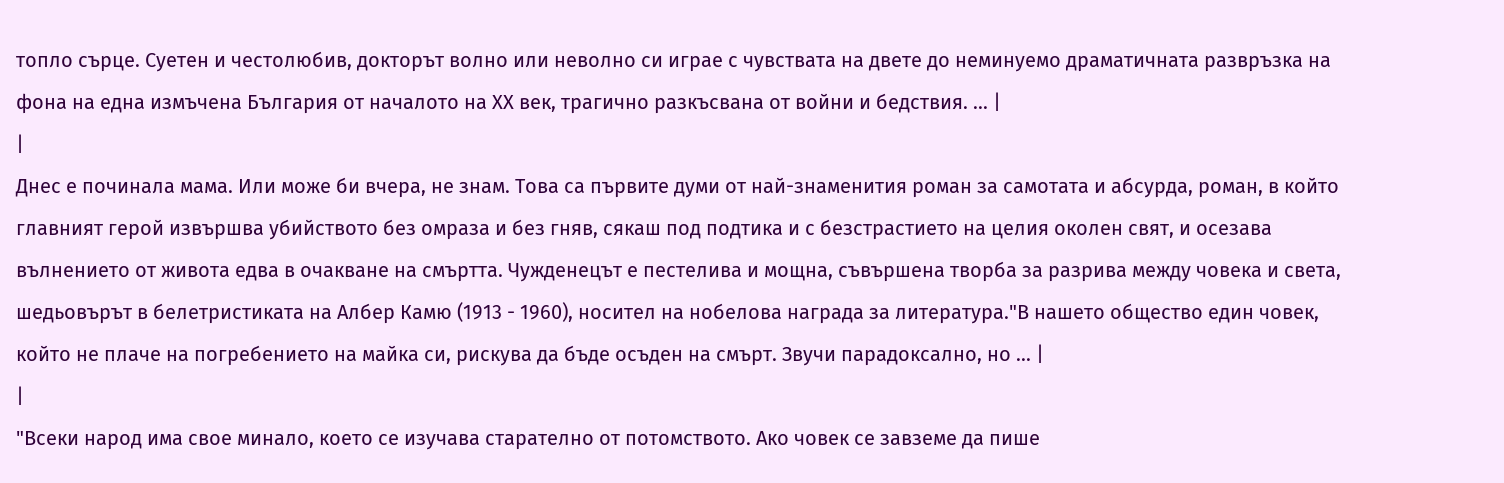топло сърце. Суетен и честолюбив, докторът волно или неволно си играе с чувствата на двете до неминуемо драматичната развръзка на фона на една измъчена България от началото на XX век, трагично разкъсвана от войни и бедствия. ... |
|
Днес е починала мама. Или може би вчера, не знам. Това са първите думи от най-знаменития роман за самотата и абсурда, роман, в който главният герой извършва убийството без омраза и без гняв, сякаш под подтика и с безстрастието на целия околен свят, и осезава вълнението от живота едва в очакване на смъртта. Чужденецът е пестелива и мощна, съвършена творба за разрива между човека и света, шедьовърът в белетристиката на Албер Камю (1913 - 1960), носител на нобелова награда за литература."В нашето общество един човек, който не плаче на погребението на майка си, рискува да бъде осъден на смърт. Звучи парадоксално, но ... |
|
"Всеки народ има свое минало, което се изучава старателно от потомството. Ако човек се завземе да пише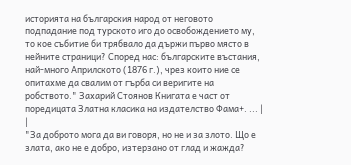историята на българския народ от неговото подпадание под турското иго до освобождението му, то кое събитие би трябвало да държи първо място в нейните страници? Според нас: българските въстания, най-много Априлското (1876 г.), чрез които ние се опитахме да свалим от гърба си веригите на робството." Захарий Стоянов Книгата е част от поредицата Златна класика на издателство Фама+. ... |
|
"За доброто мога да ви говоря, но не и за злото. Що е злата, ако не е добро, изтерзано от глад и жажда?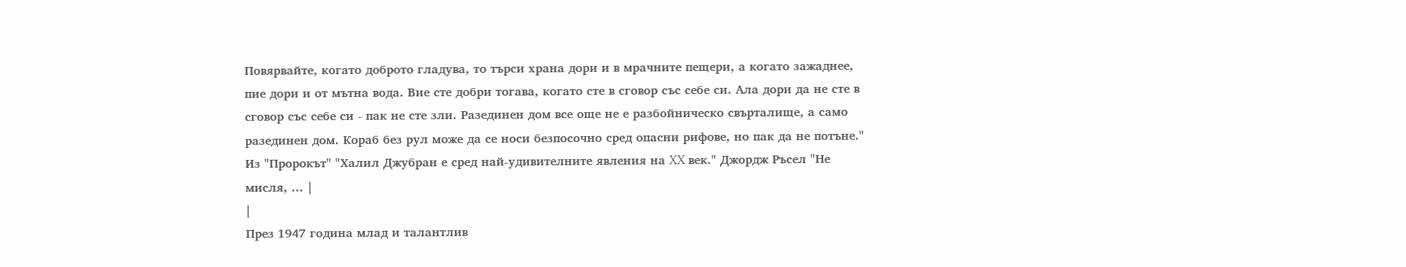Повярвайте, когато доброто гладува, то търси храна дори и в мрачните пещери, а когато зажаднее, пие дори и от мътна вода. Вие сте добри тогава, когато сте в сговор със себе си. Ала дори да не сте в сговор със себе си - пак не сте зли. Разединен дом все още не е разбойническо свърталище, а само разединен дом. Кораб без рул може да се носи безпосочно сред опасни рифове, но пак да не потъне." Из "Пророкът" "Халил Джубран е сред най-удивителните явления на XX век." Джордж Ръсел "Не мисля, ... |
|
През 1947 година млад и талантлив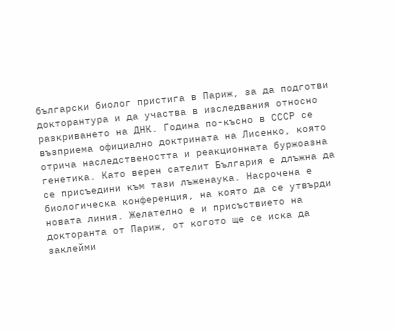български биолог пристига в Париж, за да подготви докторантура и да участва в изследвания относно разкриването на ДНК. Година по-късно в СССР се възприема официално доктрината на Лисенко, която отрича наследствеността и реакционната буржоазна генетика. Като верен сателит България е длъжна да се присъедини към тази лъженаука. Насрочена е биологическа конференция, на която да се утвърди новата линия. Желателно е и присъствието на докторанта от Париж, от когото ще се иска да заклейми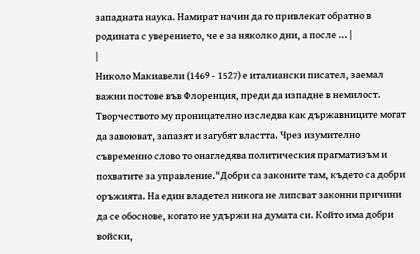западната наука. Намират начин да го привлекат обратно в родината с уверението, че е за няколко дни, а после ... |
|
Николо Макиавели (1469 - 1527) е италиански писател, заемал важни постове във Флоренция, преди да изпадне в немилост. Творчеството му проницателно изследва как държавниците могат да завоюват, запазят и загубят властта. Чрез изумително съвременно слово то онагледява политическия прагматизъм и похватите за управление."Добри са законите там, където са добри оръжията. На един владетел никога не липсват законни причини да се обоснове, когато не удържи на думата си. Който има добри войски,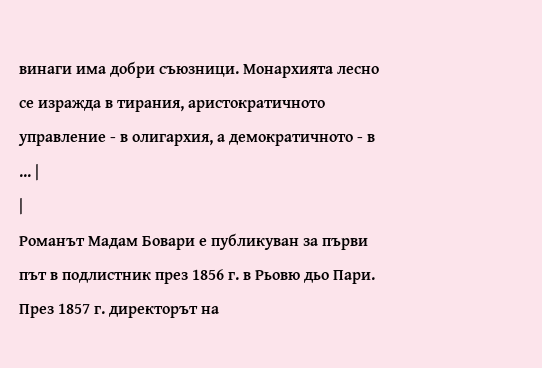винаги има добри съюзници. Монархията лесно се изражда в тирания, аристократичното управление - в олигархия, а демократичното - в ... |
|
Романът Мадам Бовари е публикуван за първи път в подлистник през 1856 г. в Рьовю дьо Пари. През 1857 г. директорът на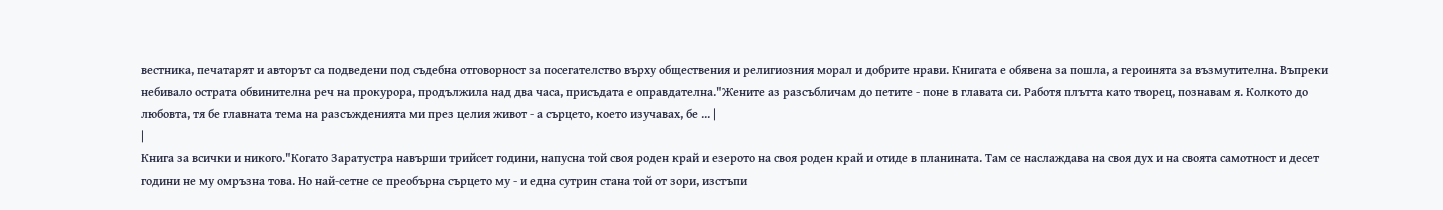вестника, печатарят и авторът са подведени под съдебна отговорност за посегателство върху обществения и религиозния морал и добрите нрави. Книгата е обявена за пошла, а героинята за възмутителна. Въпреки небивало острата обвинителна реч на прокурора, продължила над два часа, присъдата е оправдателна."Жените аз разсъбличам до петите - поне в главата си. Работя плътта като творец, познавам я. Колкото до любовта, тя бе главната тема на разсъжденията ми през целия живот - а сърцето, което изучавах, бе ... |
|
Книга за всички и никого."Когато Заратустра навърши трийсет години, напусна той своя роден край и езерото на своя роден край и отиде в планината. Там се наслаждава на своя дух и на своята самотност и десет години не му омръзна това. Но най-сетне се преобърна сърцето му - и една сутрин стана той от зори, изстъпи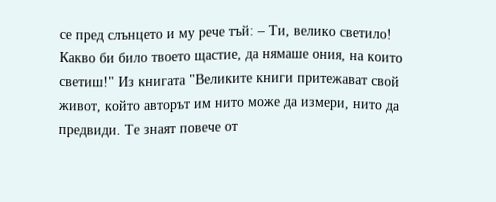се пред слънцето и му рече тъй: – Ти, велико светило! Какво би било твоето щастие, да нямаше ония, на които светиш!" Из книгата "Великите книги притежават свой живот, който авторът им нито може да измери, нито да предвиди. Те знаят повече от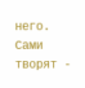него. Сами творят -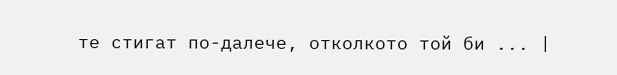те стигат по-далече, отколкото той би ... |